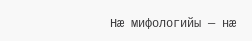Нӕ мифологийы — нӕ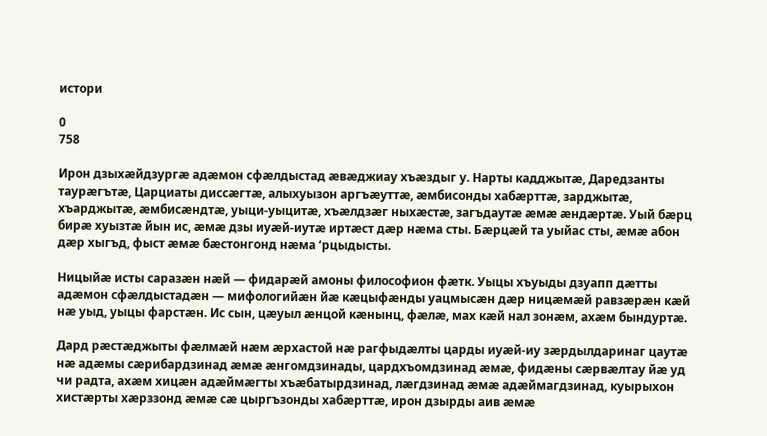истори

0
758

Ирон дзыхӕйдзургӕ адӕмон сфӕлдыстад ӕвӕджиау хъӕздыг у. Нарты кадджытӕ, Даредзанты таурӕгътӕ, Царциаты диссӕгтӕ, алыхуызон аргъӕуттӕ, ӕмбисонды хабӕрттӕ, зарджытӕ, хъарджытӕ, ӕмбисӕндтӕ, уыци-уыцитӕ, хъӕлдзӕг ныхӕстӕ, загъдаутӕ ӕмӕ ӕндӕртӕ. Уый бӕрц бирӕ хуызтӕ йын ис, ӕмӕ дзы иуӕй-иутӕ иртӕст дӕр нӕма сты. Бӕрцӕй та уыйас сты, ӕмӕ абон дӕр хыгъд, фыст ӕмӕ бӕстонгонд нӕма ‘рцыдысты.

Ницыйӕ исты саразӕн нӕй — фидарӕй амоны философион фӕтк. Уыцы хъуыды дзуапп дӕтты адӕмон сфӕлдыстадӕн — мифологийӕн йӕ кӕцыфӕнды уацмысӕн дӕр ницӕмӕй равзӕрӕн кӕй нӕ уыд, уыцы фарстӕн. Ис сын, цӕуыл ӕнцой кӕнынц, фӕлӕ, мах кӕй нал зонӕм, ахӕм бындуртӕ.

Дард рӕстӕджыты фӕлмӕй нӕм ӕрхастой нӕ рагфыдӕлты царды иуӕй-иу зӕрдылдаринаг цаутӕ нӕ адӕмы сӕрибардзинад ӕмӕ ӕнгомдзинады, цардхъомдзинад ӕмӕ, фидӕны сӕрвӕлтау йӕ уд чи радта, ахӕм хицӕн адӕймӕгты хъӕбатырдзинад, лӕгдзинад ӕмӕ адӕймагдзинад, куырыхон хистӕрты хӕрззонд ӕмӕ сӕ цыргъзонды хабӕрттӕ, ирон дзырды аив ӕмӕ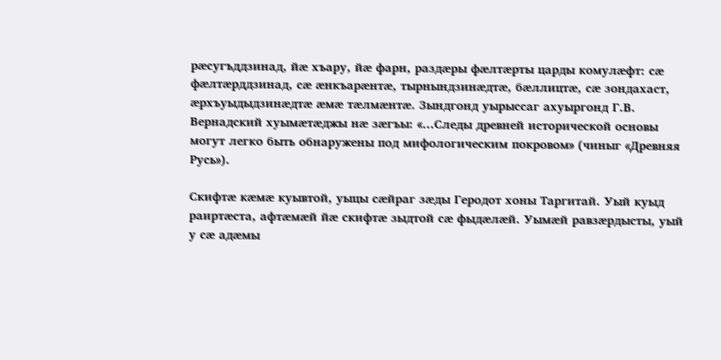рӕсугъддзинад, йӕ хъару, йӕ фарн, раздӕры фӕлтӕрты царды комулӕфт: сӕ фӕлтӕрддзинад, сӕ ӕнкъарӕнтӕ, тырнындзинӕдтӕ, бӕллицтӕ, сӕ зондахаст, ӕрхъуыдыдзинӕдтӕ ӕмӕ тӕлмӕнтӕ. Зындгонд уырыссаг ахуыргонд Г.В. Вернадский хуымӕтӕджы нӕ зӕгъы: «…Следы древней исторической основы могут легко быть обнаружены под мифологическим покровом» (чиныг «Древняя Русь»).

Скифтӕ кӕмӕ куывтой, уыцы сӕйраг зӕды Геродот хоны Таргитай. Уый куыд раиртӕста, афтӕмӕй йӕ скифтӕ зыдтой сӕ фыдӕлӕй. Уымӕй равзӕрдысты, уый у сӕ адӕмы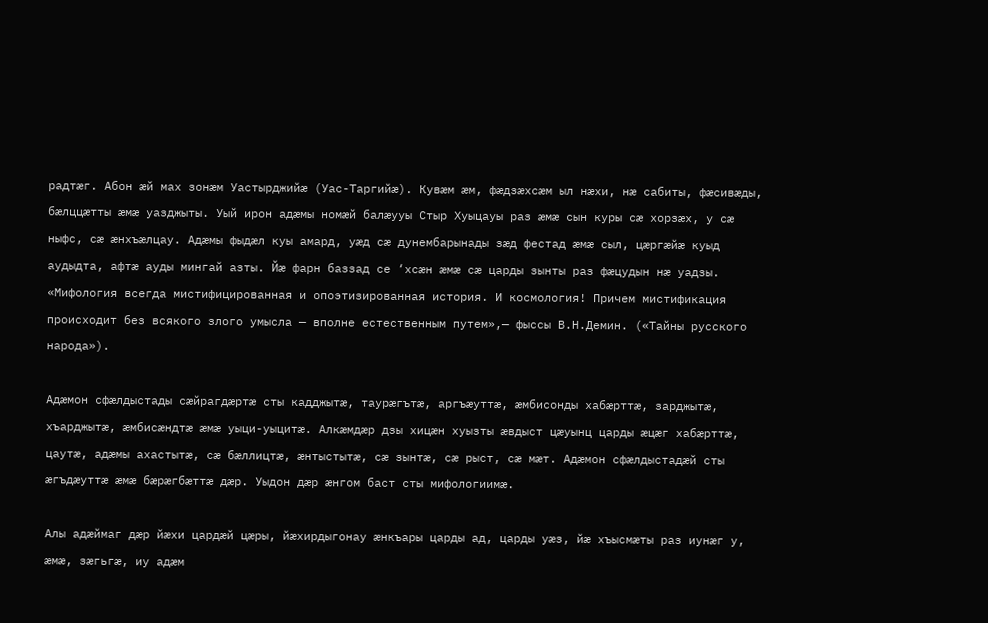радтӕг. Абон ӕй мах зонӕм Уастырджийӕ (Уас-Таргийӕ). Кувӕм ӕм, фӕдзӕхсӕм ыл нӕхи, нӕ сабиты, фӕсивӕды, бӕлццӕтты ӕмӕ уазджыты. Уый ирон адӕмы номӕй балӕууы Стыр Хуыцауы раз ӕмӕ сын куры сӕ хорзӕх, у сӕ ныфс, сӕ ӕнхъӕлцау. Адӕмы фыдӕл куы амард, уӕд сӕ дунембарынады зӕд фестад ӕмӕ сыл, цӕргӕйӕ куыд аудыдта, афтӕ ауды мингай азты. Йӕ фарн баззад се ‘хсӕн ӕмӕ сӕ царды зынты раз фӕцудын нӕ уадзы. «Мифология всегда мистифицированная и опоэтизированная история. И космология! Причем мистификация происходит без всякого злого умысла — вполне естественным путем»,— фыссы В.Н.Демин. («Тайны русского народа»).

Адӕмон сфӕлдыстады сӕйрагдӕртӕ сты кадджытӕ, таурӕгътӕ, аргъӕуттӕ, ӕмбисонды хабӕрттӕ, зарджытӕ, хъарджытӕ, ӕмбисӕндтӕ ӕмӕ уыци-уыцитӕ. Алкӕмдӕр дзы хицӕн хуызты ӕвдыст цӕуынц царды ӕцӕг хабӕрттӕ, цаутӕ, адӕмы ахастытӕ, сӕ бӕллицтӕ, ӕнтыстытӕ, сӕ зынтӕ, сӕ рыст, сӕ мӕт. Адӕмон сфӕлдыстадӕй сты ӕгъдӕуттӕ ӕмӕ бӕрӕгбӕттӕ дӕр. Уыдон дӕр ӕнгом баст сты мифологиимӕ.

Алы адӕймаг дӕр йӕхи цардӕй цӕры, йӕхирдыгонау ӕнкъары царды ад, царды уӕз, йӕ хъысмӕты раз иунӕг у, ӕмӕ, зӕгьгӕ, иу адӕм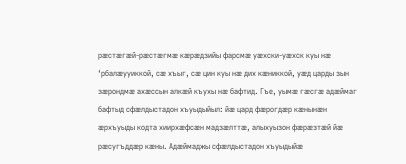рӕстӕгӕй-рӕстӕгмӕ кӕрӕдзийы фарсмӕ уӕхски-уӕхск куы нӕ ‘рбалӕууиккой, сӕ хъыг, сӕ цин куы нӕ дих кӕниккой, уӕд царды зын зӕрондмӕ ахӕссын алкӕй къухы нӕ бафтид. Гъе, уымӕ гӕсгӕ адӕймаг бафтыд сфӕлдыстадон хъуыдыйыл: йӕ цард фӕрогдӕр кӕнынӕн ӕрхъуыды кодта хиирхӕфсӕн мадзӕлттӕ, алыхуызон фӕрӕзтӕй йӕ рӕсугъддӕр кӕны. Адӕймаджы сфӕлдыстадон хъуыдыйӕ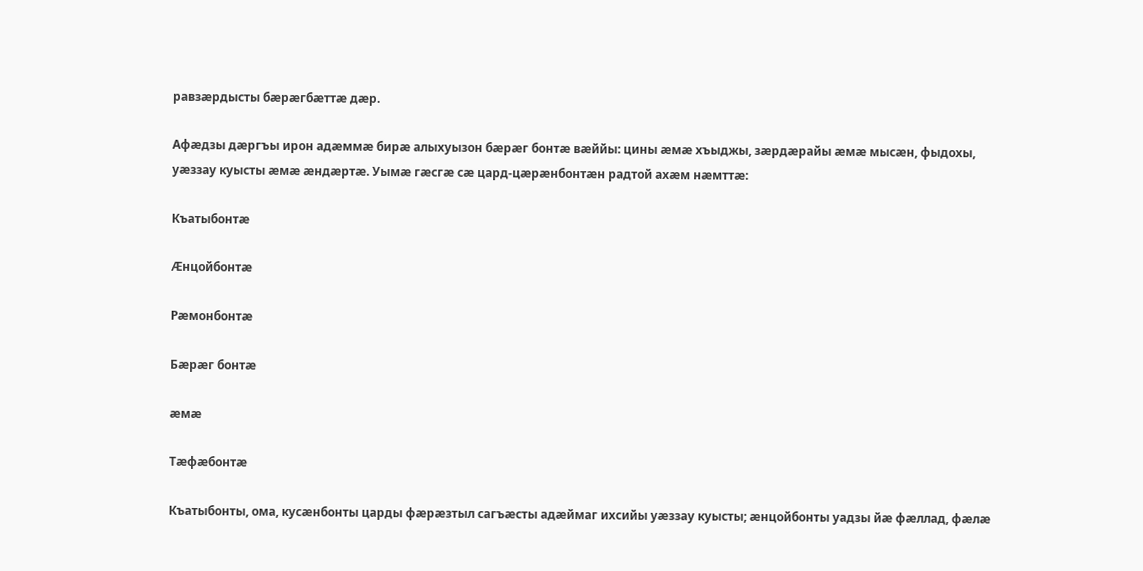равзӕрдысты бӕрӕгбӕттӕ дӕр.

Афӕдзы дӕргъы ирон адӕммӕ бирӕ алыхуызон бӕрӕг бонтӕ вӕййы: цины ӕмӕ хъыджы, зӕрдӕрайы ӕмӕ мысӕн, фыдохы, уӕззау куысты ӕмӕ ӕндӕртӕ. Уымӕ гӕсгӕ сӕ цард-цӕрӕнбонтӕн радтой ахӕм нӕмттӕ:

Къатыбонтӕ

Ӕнцойбонтӕ

Рӕмонбонтӕ

Бӕрӕг бонтӕ

ӕмӕ

Тӕфӕбонтӕ

Къатыбонты, ома, кусӕнбонты царды фӕрӕзтыл сагъӕсты адӕймаг ихсийы уӕззау куысты; ӕнцойбонты уадзы йӕ фӕллад, фӕлӕ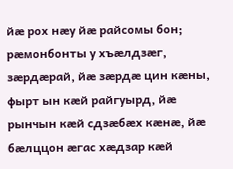йӕ рох нӕу йӕ райсомы бон; рӕмонбонты у хъӕлдзӕг, зӕрдӕрай, йӕ зӕрдӕ цин кӕны, фырт ын кӕй райгуырд, йӕ рынчын кӕй сдзӕбӕх кӕнӕ, йӕ бӕлццон ӕгас хӕдзар кӕй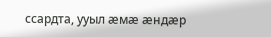ссардта, ууыл ӕмӕ ӕндӕр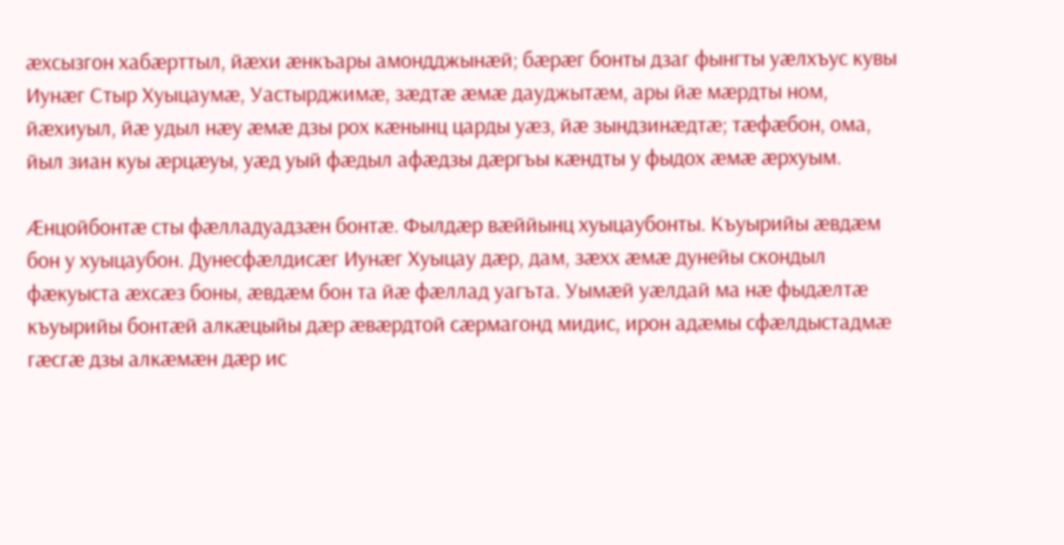ӕхсызгон хабӕрттыл, йӕхи ӕнкъары амондджынӕй; бӕрӕг бонты дзаг фынгты уӕлхъус кувы Иунӕг Стыр Хуыцаумӕ, Уастырджимӕ, зӕдтӕ ӕмӕ дауджытӕм, ары йӕ мӕрдты ном, йӕхиуыл, йӕ удыл нӕу ӕмӕ дзы рох кӕнынц царды уӕз, йӕ зындзинӕдтӕ; тӕфӕбон, ома, йыл зиан куы ӕрцӕуы, уӕд уый фӕдыл афӕдзы дӕргъы кӕндты у фыдох ӕмӕ ӕрхуым.

Ӕнцойбонтӕ сты фӕлладуадзӕн бонтӕ. Фылдӕр вӕййынц хуыцаубонты. Къуырийы ӕвдӕм бон у хуыцаубон. Дунесфӕлдисӕг Иунӕг Хуыцау дӕр, дам, зӕхх ӕмӕ дунейы скондыл фӕкуыста ӕхсӕз боны, ӕвдӕм бон та йӕ фӕллад уагъта. Уымӕй уӕлдай ма нӕ фыдӕлтӕ къуырийы бонтӕй алкӕцыйы дӕр ӕвӕрдтой сӕрмагонд мидис, ирон адӕмы сфӕлдыстадмӕ гӕсгӕ дзы алкӕмӕн дӕр ис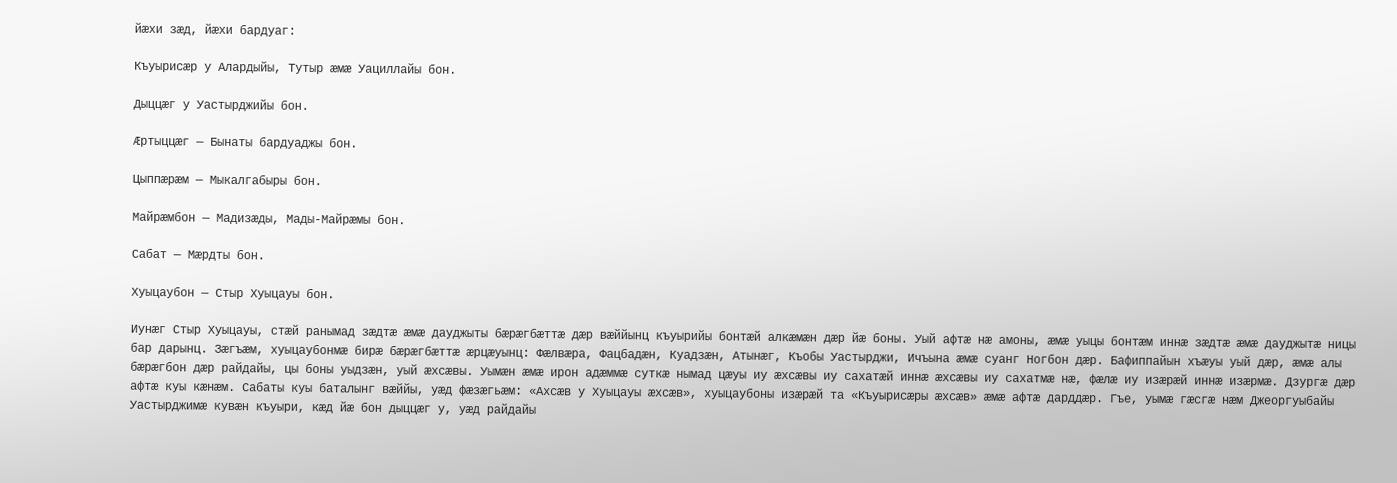йӕхи зӕд, йӕхи бардуаг:

Къуырисӕр у Алардыйы, Тутыр ӕмӕ Уациллайы бон.

Дыццӕг у Уастырджийы бон.

Ӕртыццӕг — Бынаты бардуаджы бон.

Цыппӕрӕм — Мыкалгабыры бон.

Майрӕмбон — Мадизӕды, Мады-Майрӕмы бон.

Сабат — Мӕрдты бон.

Хуыцаубон — Стыр Хуыцауы бон.

Иунӕг Стыр Хуыцауы, стӕй ранымад зӕдтӕ ӕмӕ дауджыты бӕрӕгбӕттӕ дӕр вӕййынц къуырийы бонтӕй алкӕмӕн дӕр йӕ боны. Уый афтӕ нӕ амоны, ӕмӕ уыцы бонтӕм иннӕ зӕдтӕ ӕмӕ дауджытӕ ницы бар дарынц. Зӕгъӕм, хуыцаубонмӕ бирӕ бӕрӕгбӕттӕ ӕрцӕуынц: Фӕлвӕра, Фацбадӕн, Куадзӕн, Атынӕг, Къобы Уастырджи, Ичъына ӕмӕ суанг Ногбон дӕр. Бафиппайын хъӕуы уый дӕр, ӕмӕ алы бӕрӕгбон дӕр райдайы, цы боны уыдзӕн, уый ӕхсӕвы. Уымӕн ӕмӕ ирон адӕммӕ суткӕ нымад цӕуы иу ӕхсӕвы иу сахатӕй иннӕ ӕхсӕвы иу сахатмӕ нӕ, фӕлӕ иу изӕрӕй иннӕ изӕрмӕ. Дзургӕ дӕр афтӕ куы кӕнӕм. Сабаты куы баталынг вӕййы, уӕд фӕзӕгьӕм: «Ахсӕв у Хуыцауы ӕхсӕв», хуыцаубоны изӕрӕй та «Къуырисӕры ӕхсӕв» ӕмӕ афтӕ дарддӕр. Гъе, уымӕ гӕсгӕ нӕм Джеоргуыбайы Уастырджимӕ кувӕн къуыри, кӕд йӕ бон дыццӕг у, уӕд райдайы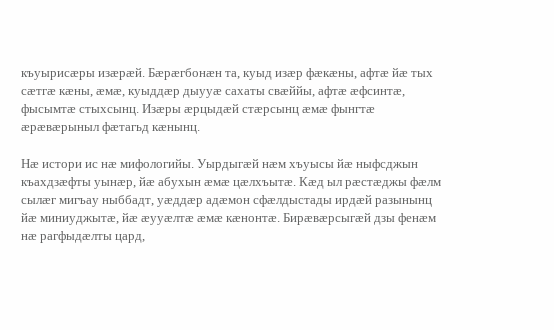къуырисӕры изӕрӕй. Бӕрӕгбонӕн та, куыд изӕр фӕкӕны, афтӕ йӕ тых сӕтгӕ кӕны, ӕмӕ, куыддӕр дыууӕ сахаты свӕййы, афтӕ ӕфсинтӕ, фысымтӕ стыхсынц. Изӕры ӕрцыдӕй стӕрсынц ӕмӕ фынгтӕ ӕрӕвӕрыныл фӕтагьд кӕнынц.

Нӕ истори ис нӕ мифологийы. Уырдыгӕй нӕм хъуысы йӕ ныфсджын къахдзӕфты уынӕр, йӕ абухын ӕмӕ цӕлхъытӕ. Кӕд ыл рӕстӕджы фӕлм сылӕг мигъау ныббадт, уӕддӕр адӕмон сфӕлдыстады ирдӕй разынынц йӕ миниуджытӕ, йӕ ӕууӕлтӕ ӕмӕ кӕнонтӕ. Бирӕвӕрсыгӕй дзы фенӕм нӕ рагфыдӕлты цард,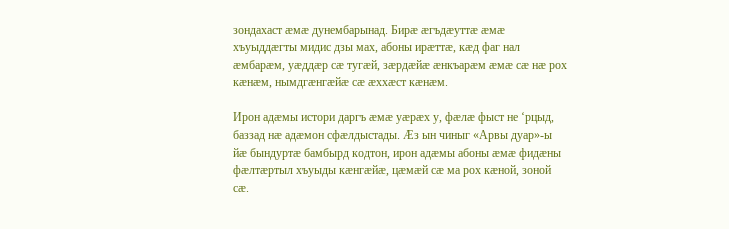зондахаст ӕмӕ дунембарынад. Бирӕ ӕгъдӕуттӕ ӕмӕ хъуыддӕгты мидис дзы мах, абоны ирӕттӕ, кӕд фаг нал ӕмбарӕм, уӕддӕр сӕ тугӕй, зӕрдӕйӕ ӕнкъарӕм ӕмӕ сӕ нӕ рох кӕнӕм, нымдгӕнгӕйӕ сӕ ӕххӕст кӕнӕм.

Ирон адӕмы истори даргъ ӕмӕ уӕрӕх у, фӕлӕ фыст не ‘рцыд, баззад нӕ адӕмон сфӕлдыстады. Ӕз ын чиныг «Арвы дуар»-ы йӕ бындуртӕ бамбырд кодтон, ирон адӕмы абоны ӕмӕ фидӕны фӕлтӕртыл хъуыды кӕнгӕйӕ, цӕмӕй сӕ ма рох кӕной, зоной сӕ.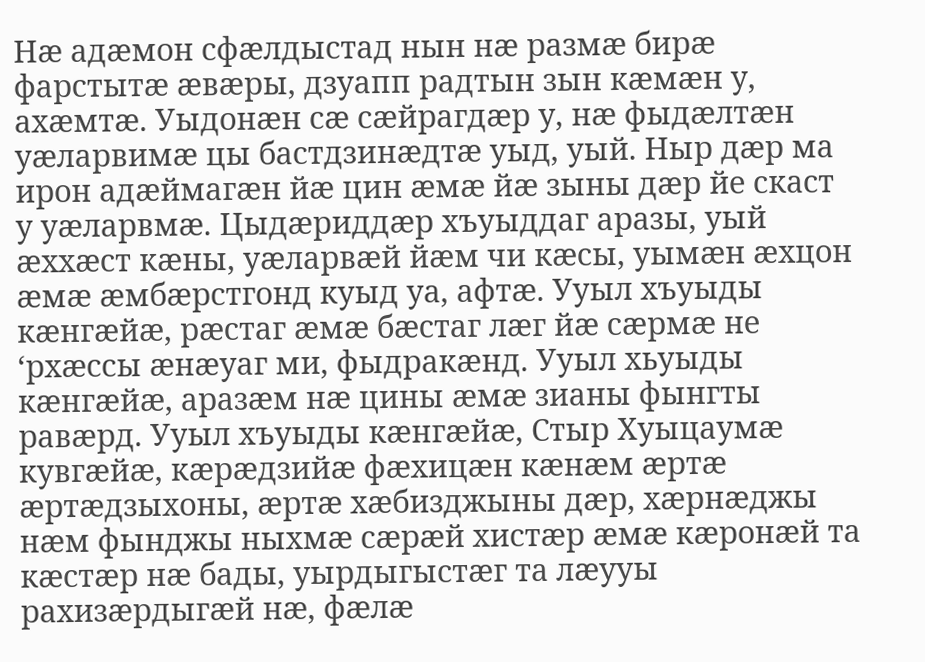Нӕ адӕмон сфӕлдыстад нын нӕ размӕ бирӕ фарстытӕ ӕвӕры, дзуапп радтын зын кӕмӕн у, ахӕмтӕ. Уыдонӕн сӕ сӕйрагдӕр у, нӕ фыдӕлтӕн уӕларвимӕ цы бастдзинӕдтӕ уыд, уый. Ныр дӕр ма ирон адӕймагӕн йӕ цин ӕмӕ йӕ зыны дӕр йе скаст у уӕларвмӕ. Цыдӕриддӕр хъуыддаг аразы, уый ӕххӕст кӕны, уӕларвӕй йӕм чи кӕсы, уымӕн ӕхцон ӕмӕ ӕмбӕрстгонд куыд уа, афтӕ. Ууыл хъуыды кӕнгӕйӕ, рӕстаг ӕмӕ бӕстаг лӕг йӕ сӕрмӕ не ‘рхӕссы ӕнӕуаг ми, фыдракӕнд. Ууыл хьуыды кӕнгӕйӕ, аразӕм нӕ цины ӕмӕ зианы фынгты равӕрд. Ууыл хъуыды кӕнгӕйӕ, Стыр Хуыцаумӕ кувгӕйӕ, кӕрӕдзийӕ фӕхицӕн кӕнӕм ӕртӕ ӕртӕдзыхоны, ӕртӕ хӕбизджыны дӕр, хӕрнӕджы нӕм фынджы ныхмӕ сӕрӕй хистӕр ӕмӕ кӕронӕй та кӕстӕр нӕ бады, уырдыгыстӕг та лӕууы рахизӕрдыгӕй нӕ, фӕлӕ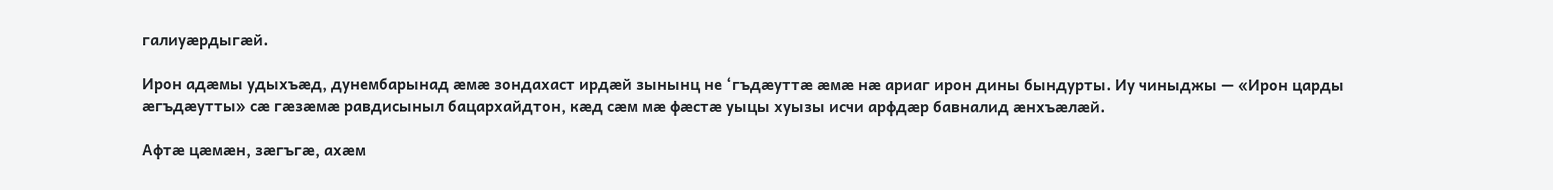галиуӕрдыгӕй.

Ирон адӕмы удыхъӕд, дунембарынад ӕмӕ зондахаст ирдӕй зынынц не ‘гъдӕуттӕ ӕмӕ нӕ ариаг ирон дины бындурты. Иу чиныджы — «Ирон царды ӕгъдӕутты» сӕ гӕзӕмӕ равдисыныл бацархайдтон, кӕд сӕм мӕ фӕстӕ уыцы хуызы исчи арфдӕр бавналид ӕнхъӕлӕй.

Афтӕ цӕмӕн, зӕгъгӕ, ахӕм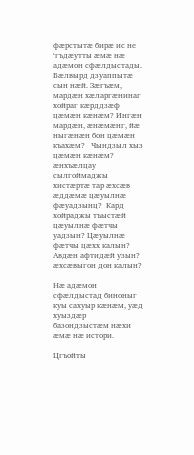фӕрстытӕ бирӕ ис не ‘гъдӕутты ӕмӕ нӕ адӕмон сфӕлдыстады. Бӕлвырд дзуаппытӕ сын нӕй. Зӕгъӕм, мардӕн хӕларгӕнинаг хойраг кӕрддзӕф цӕмӕн кӕнӕм? Ингӕн мардӕн, ӕнӕмӕнг, йӕ ныгӕнӕн бон цӕмӕн къахӕм?   Чындзыл хыз цӕмӕн кӕнӕм?   ӕнхъӕлцау сылгоймаджы хистӕртӕ тар ӕхсӕв ӕддӕмӕ цӕуылнӕ фӕуадзынц?  Кард хойраджы тъыстӕй цӕуылнӕ фӕтчы уадзын? Цӕуылнӕ фӕтчы цӕхх калын? Авдӕн афтидӕй узын? ӕхсӕвыгон дон калын?

Нӕ адӕмон сфӕлдыстад биноныг куы сахуыр кӕнӕм, уӕд хуыздӕр базондзыстӕм нӕхи ӕмӕ нӕ истори.

Цгъойты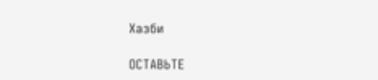Хазби

ОСТАВЬТЕ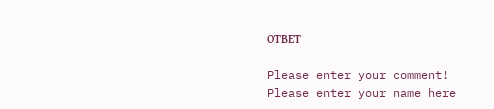ОТВЕТ

Please enter your comment!
Please enter your name here